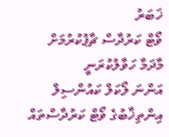ޚަބަރު
ވޯޓް ކަރުދާސް ޗާޕުކުރުމަށް މާދަމާ ހަވާލުކުރަނީ
އަންނަ ލޯކަލް ކައުންސިލް އިންތިޚާބުގެ ވޯޓް ކަރުދާސްތައް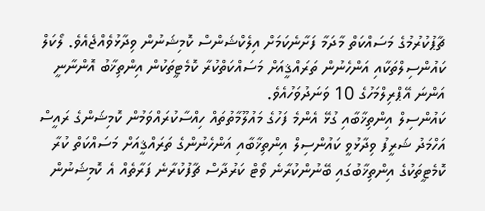ޗާޕުކުރުމުގެ މަސައްކަތް މާދަމާ ފަށާނެކަމަށް އިލެކްޝަންސް ކޮމިޝަނުން ވިދާޅުވެއްޖެއެވެ. ލޯކަލް ކައުންސިލްތަކާއި އަންހެނުން ތަރައްޤީއަށް މަސައްކަތްކުރާ ކޮމެޓީތަކުން އިންތިޚާބު އޮންނާނީ އަންނަ އޭޕްރިލްމަހުގެ 10 ވަނަދުވަހުއެވެ.
ކައުންސިލް އިންތިޚާބާއި ގުޅޭ އެންމެ ފަހުގެ މައުލޫމާތުތައް ހިއްސާކުރައްވަމުން ކޮމިޝަންގެ ރައީސް އަހްމަދު ޝަރީފު ވިދާޅުވީ ކައުންސިލް އިންތިޚާބާއި އަންހެނުންގެ ތަރައްޤީއަށް މަސައްކަތް ކުރާ ކޮމެޓީތަކުގެ އިންތިޚާބުގައި ބޭނުންކުރާނެ ވޯޓް ކަރުދާސް ޗާފުކުރާނެ ފަރާތެއް އެ ކޮމިޝަނުން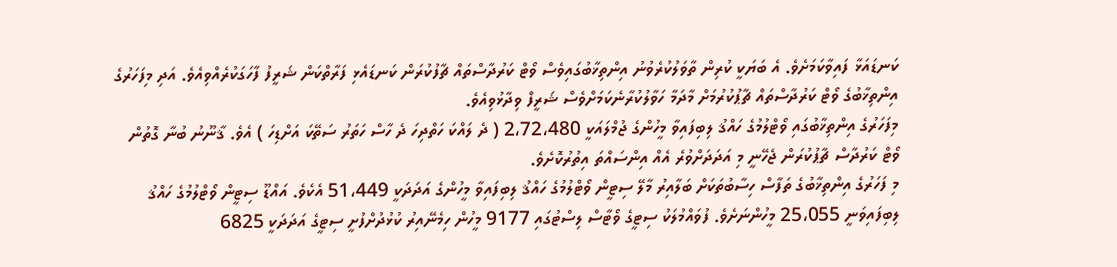ކަނޑައަޅާ ފައިވާކަމަށެވެ. އެ ބަޔަކީ ކުރިން ތާވަލުކުރެވުނު އިންތިޚާބުގައިވެސް ވޯޓް ކަރުދާސްތައް ޗާފުކުރަން ކަނޑައެޅި ފަރާތްކަން ޝަރީފު ފާހަގަކުރެއްވިއެވެ. އަދި މިފަހަރުގެ އިންތިޚާބުގެ ވޯޓް ކަރުދާސްތައް ޗާޕުކުރުމަށް މާދަމާ ހަވާލުކުރާނެކަމަށްވެސް ޝަރީފް ވިދާޅުވިއެވެ.
މިފަހަރުގެ އިންތިޚާބުގައި ވޯޓްލުމުގެ ހައްޤު ލިބިފައިވާ މީހުންގެ ޖުމްލައަކީ 2،72،480 ( ދެ ލައްކަ ހަތްދިހަ ދެ ހާސް ހަތަރު ސަތޭކަ އަށްޑިހަ ) އެވެ. ޤާނޫނު ބުނާ ގޮތުން ވޯޓް ކަރުދާސް ޗާޕުކުރަން ޖެހޭނީ މި އަދަދަށްވުރެ އެއް އިންސައްތަ އިތުރުކޮށެވެ.
މި ފަހަރުގެ އިންތިޚާބުގެ ތަފާސް ހިސާބުތަކަށް ބަލާއިރު މާލޭ ސިޓީން ވޯޓްލުމުގެ ހައްޤު ލިބިފައިވާ މީހުންގެ އަދަދަކީ 51،449 އެކެވެ. އައްޑޫ ސިޓީން ވޯޓްލުމުގެ ހައްޤު ލިބިފައިވަނީ 25،055 މީހުންނަށެވެ. ފުވައްމުލަކު ސިޓީގެ ވޯޓާސް ލިސްޓުގައި 9177 މީހުން ހިމެނޭއިރު ކުޅުދުށްފުށީ ސިޓީގެ އަދަދަކީ 6825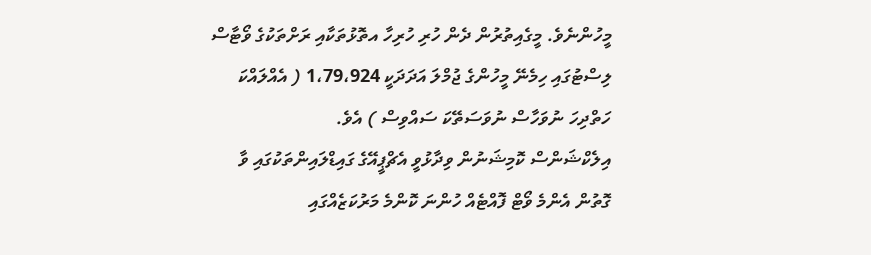މީހުންނެވެ. މީގެއިތުރުން ދެން ހުރި ހުރިހާ އތޮޅުތަކާއި ރަށްތަކުގެ ވޯޓާސް ލިސްޓުގައި ހިމެނޭ މީހުންގެ ޖުމްލަ އަދަދަކީ 1،79،924 ( އެއްލައްކަ ހަތްދިހަ ނުވަހާސް ނުވަސަތޭކަ ސައްވިސް ) އެވެ.
އިލެކްޝަންސް ކޮމިޝަނުން ވިދާޅުވީ އެޗްޕީއޭގެ ގައިޑްލައިންތަކުގައި ވާ ގޮތުން އެންމެ ވޯޓް ފޮއްޓެއް ހުންނަ ކޮންމެ މަރުކަޒެއްގައި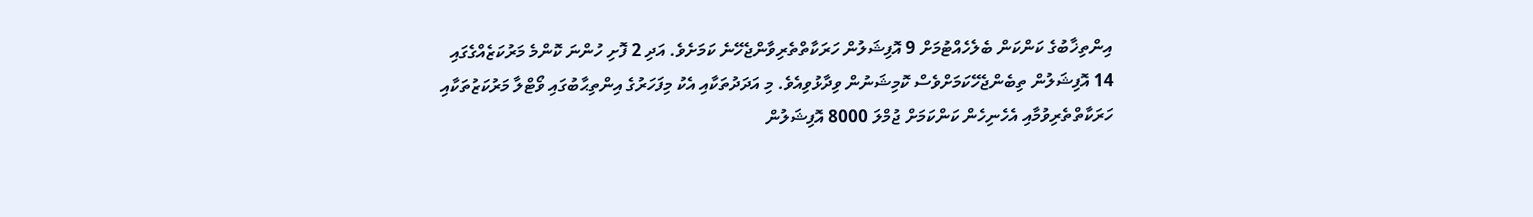އިންތިޚާބުގެ ކަންކަން ބެލެހެއްޓުމަށް 9 އޮފިޝަލުން ހަރަކާތްތެރިވާންޖެހޭނެ ކަމަށެވެ. އަދި 2 ފޮށި ހުންނަ ކޮންމެ މަރުކަޒެއްގެގައި 14 އޮފިޝަލުން ތިބެންޖެހޭކަމަށްވެސް ކޮމިޝަނުން ވިދާޅުވިއެވެ. މި އަދަދުތަކާއި އެކު މިފަހަރުގެ އިންތިޙާބުގައި ވޯޓްލާ މަރުކަޒުތަކާއި ހަރަކާތްތެރިވުމާއި އެހެނިހެން ކަންކަމަށް ޖުމްލަ 8000 އޮފިޝަލުން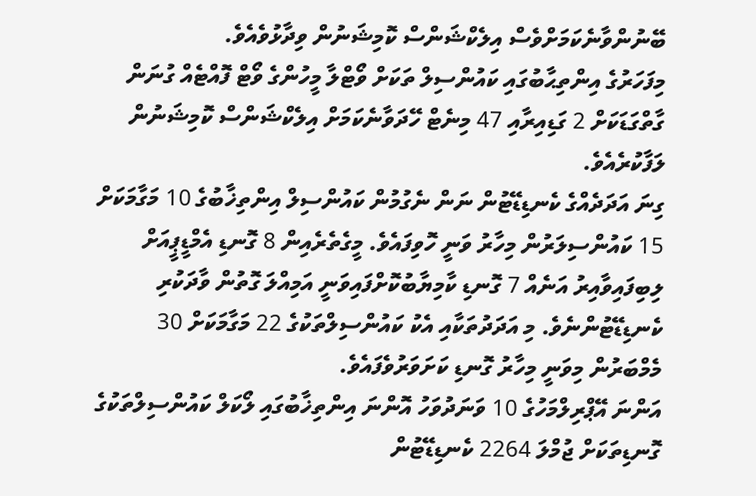ބޭނުންވާނެކަމަށްވެސް އިލެކްޝަންސް ކޮމިޝަނުން ވިދާޅުވެއެވެ.
މިފަހަރުގެ އިންތިޙާބުގައި ކައުންސިލް ތަކަށް ވޯޓްލާ މީހުންގެ ވޯޓް ފޮއްޓެއް ގުނަން ގާތްގަޑަކަށް 2 ގަޑިއިރާއި 47 މިނެޓް ހޭދަވާނެކަމަށް އިލެކްޝަންސް ކޮމިޝަނުން ލަފާކުރެއެވެ.
ގިނަ އަދަދެއްގެ ކެނޑިޑޭޓުން ނަން ނެގުމުން ކައުންސިލް އިންތިޚާބުގެ 10 މަގާމަކަށް 15 ކައުންސިލަރުން މިހާރު ވަނީ ހޮވިފައެވެ. މީގެތެރެއިން 8 ގޮނޑި އެމްޑީޕީއަށް ލިބިފައިވާއިރު އަނެއް 7 ގޮނޑި ކާމިޔާބުކޮށްފައިވަނީ އަމިއްލަ ގޮތުން ވާދަކުރި ކެނޑިޑޭޓުންނެވެ. މި އަދަދުތަކާއި އެކު ކައުންސިލްތަކުގެ 22 މަގާމަކަށް 30 މެމްބަރުން މިވަނީ މިހާރު ގޮނޑި ކަށަވަރުވެފައެވެ.
އަންނަ އޭޕްރިލްމަހުގެ 10 ވަނަދުވަހު އޮންނަ އިންތިޚާބުގައި ލޯކަލް ކައުންސިލްތަކުގެ ގޮނޑިތަކަށް ޖުމްލަ 2264 ކެނޑިޑޭޓުން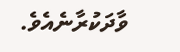ވާދަކުރާނެއެވެ.